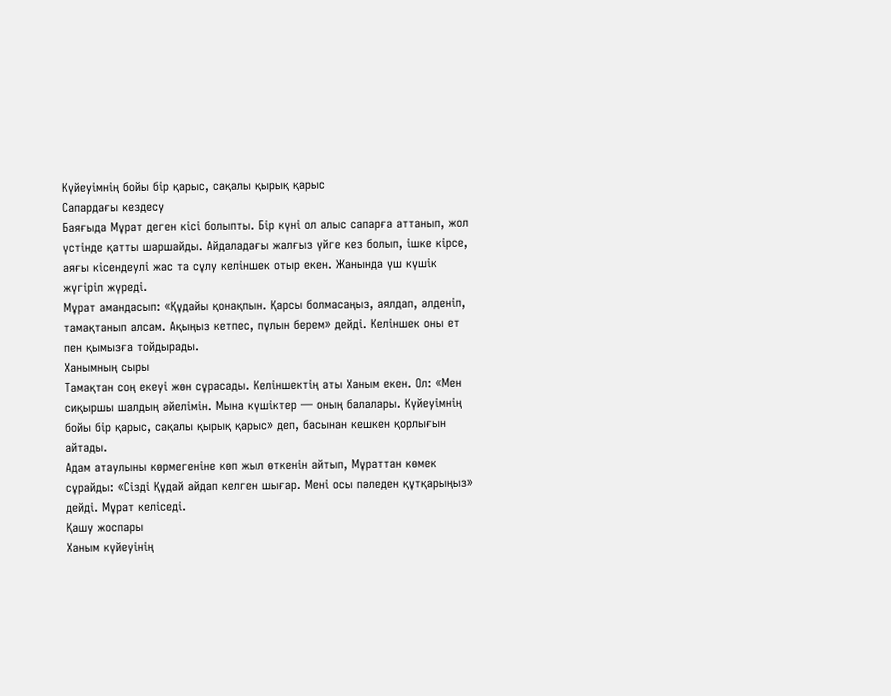Күйеуімнің бойы бір қарыс, сақалы қырық қарыс
Сапардағы кездесу
Баяғыда Мұрат деген кісі болыпты. Бір күні ол алыс сапарға аттанып, жол үстінде қатты шаршайды. Айдаладағы жалғыз үйге кез болып, ішке кірсе, аяғы кісендеулі жас та сұлу келіншек отыр екен. Жанында үш күшік жүгіріп жүреді.
Мұрат амандасып: «Құдайы қонақпын. Қарсы болмасаңыз, аялдап, әлденіп, тамақтанып алсам. Ақыңыз кетпес, пұлын берем» дейді. Келіншек оны ет пен қымызға тойдырады.
Ханымның сыры
Тамақтан соң екеуі жөн сұрасады. Келіншектің аты Ханым екен. Ол: «Мен сиқыршы шалдың әйелімін. Мына күшіктер — оның балалары. Күйеуімнің бойы бір қарыс, сақалы қырық қарыс» деп, басынан кешкен қорлығын айтады.
Адам атаулыны көрмегеніне көп жыл өткенін айтып, Мұраттан көмек сұрайды: «Сізді Құдай айдап келген шығар. Мені осы пәледен құтқарыңыз» дейді. Мұрат келіседі.
Қашу жоспары
Ханым күйеуінің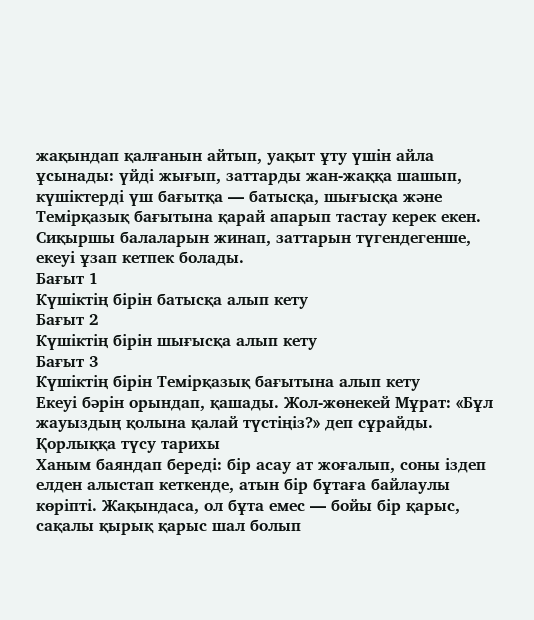жақындап қалғанын айтып, уақыт ұту үшін айла ұсынады: үйді жығып, заттарды жан-жаққа шашып, күшіктерді үш бағытқа — батысқа, шығысқа және Темірқазық бағытына қарай апарып тастау керек екен. Сиқыршы балаларын жинап, заттарын түгендегенше, екеуі ұзап кетпек болады.
Бағыт 1
Күшіктің бірін батысқа алып кету
Бағыт 2
Күшіктің бірін шығысқа алып кету
Бағыт 3
Күшіктің бірін Темірқазық бағытына алып кету
Екеуі бәрін орындап, қашады. Жол-жөнекей Мұрат: «Бұл жауыздың қолына қалай түстіңіз?» деп сұрайды.
Қорлыққа түсу тарихы
Ханым баяндап береді: бір асау ат жоғалып, соны іздеп елден алыстап кеткенде, атын бір бұтаға байлаулы көріпті. Жақындаса, ол бұта емес — бойы бір қарыс, сақалы қырық қарыс шал болып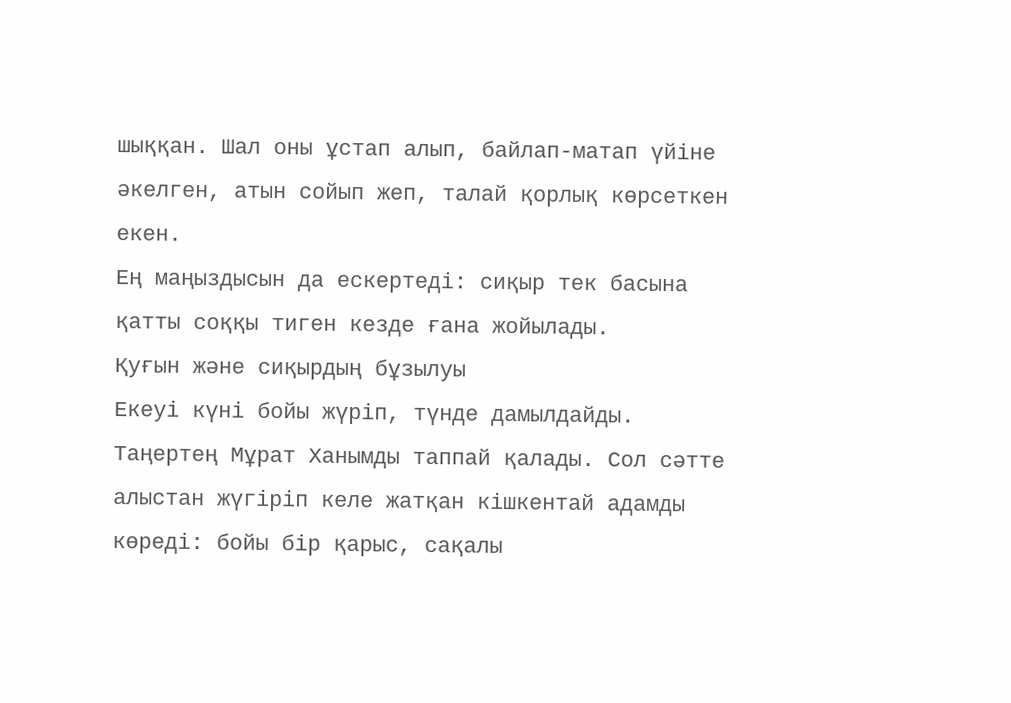шыққан. Шал оны ұстап алып, байлап-матап үйіне әкелген, атын сойып жеп, талай қорлық көрсеткен екен.
Ең маңыздысын да ескертеді: сиқыр тек басына қатты соққы тиген кезде ғана жойылады.
Қуғын және сиқырдың бұзылуы
Екеуі күні бойы жүріп, түнде дамылдайды. Таңертең Мұрат Ханымды таппай қалады. Сол сәтте алыстан жүгіріп келе жатқан кішкентай адамды көреді: бойы бір қарыс, сақалы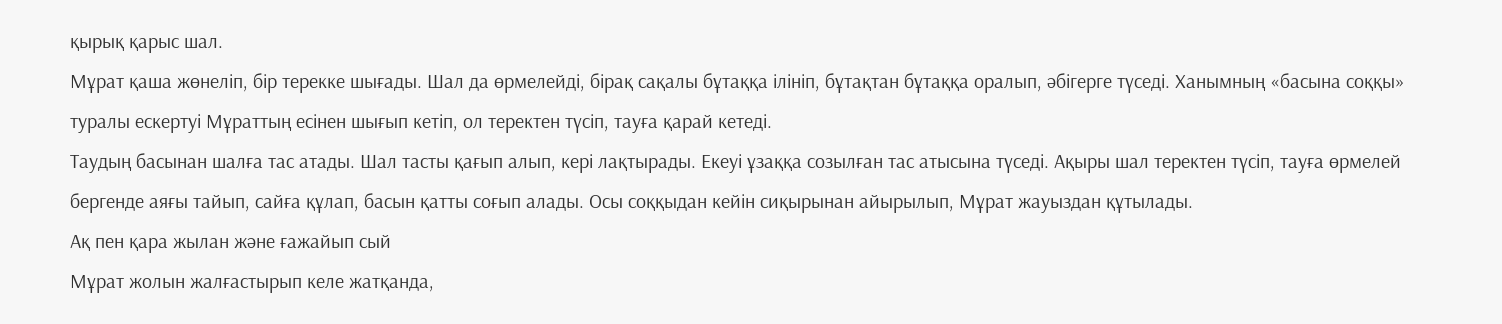қырық қарыс шал.
Мұрат қаша жөнеліп, бір терекке шығады. Шал да өрмелейді, бірақ сақалы бұтаққа ілініп, бұтақтан бұтаққа оралып, әбігерге түседі. Ханымның «басына соққы» туралы ескертуі Мұраттың есінен шығып кетіп, ол теректен түсіп, тауға қарай кетеді.
Таудың басынан шалға тас атады. Шал тасты қағып алып, кері лақтырады. Екеуі ұзаққа созылған тас атысына түседі. Ақыры шал теректен түсіп, тауға өрмелей бергенде аяғы тайып, сайға құлап, басын қатты соғып алады. Осы соққыдан кейін сиқырынан айырылып, Мұрат жауыздан құтылады.
Ақ пен қара жылан және ғажайып сый
Мұрат жолын жалғастырып келе жатқанда,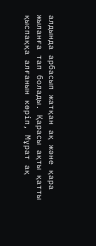алдында арбасып жатқан ақ және қара жыланға тап болады. Қарасы ақты қатты қыспаққа алғанын көріп, Мұрат ақ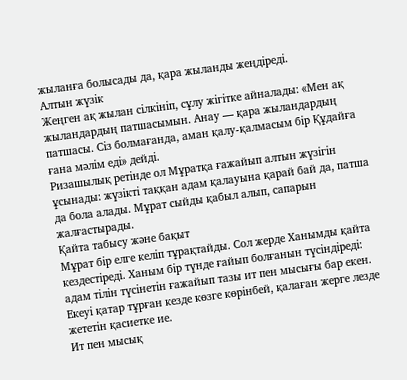жыланға болысады да, қара жыланды жеңдіреді.
Алтын жүзік
Жеңген ақ жылан сілкініп, сұлу жігітке айналады: «Мен ақ жыландардың патшасымын. Анау — қара жыландардың патшасы. Сіз болмағанда, аман қалу-қалмасым бір Құдайға ғана мәлім еді» дейді.
Ризашылық ретінде ол Мұратқа ғажайып алтын жүзігін ұсынады: жүзікті таққан адам қалауына қарай бай да, патша да бола алады. Мұрат сыйды қабыл алып, сапарын жалғастырады.
Қайта табысу және бақыт
Мұрат бір елге келіп тұрақтайды. Сол жерде Ханымды қайта кездестіреді. Ханым бір түнде ғайып болғанын түсіндіреді: адам тілін түсінетін ғажайып тазы ит пен мысығы бар екен. Екеуі қатар тұрған кезде көзге көрінбей, қалаған жерге лезде жететін қасиетке ие.
Ит пен мысық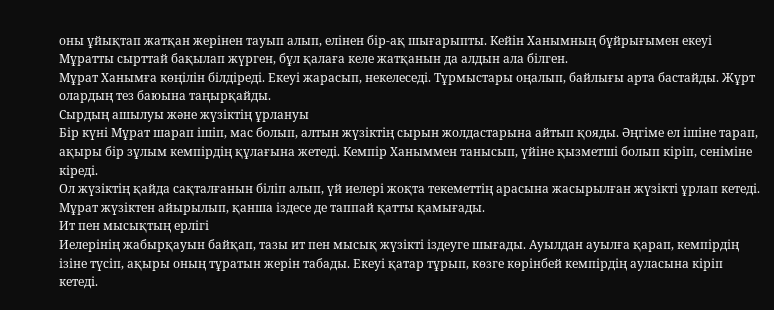оны ұйықтап жатқан жерінен тауып алып, елінен бір-ақ шығарыпты. Кейін Ханымның бұйрығымен екеуі Мұратты сырттай бақылап жүрген, бұл қалаға келе жатқанын да алдын ала білген.
Мұрат Ханымға көңілін білдіреді. Екеуі жарасып, некелеседі. Тұрмыстары оңалып, байлығы арта бастайды. Жұрт олардың тез баюына таңырқайды.
Сырдың ашылуы және жүзіктің ұрлануы
Бір күні Мұрат шарап ішіп, мас болып, алтын жүзіктің сырын жолдастарына айтып қояды. Әңгіме ел ішіне тарап, ақыры бір зұлым кемпірдің құлағына жетеді. Кемпір Ханыммен танысып, үйіне қызметші болып кіріп, сеніміне кіреді.
Ол жүзіктің қайда сақталғанын біліп алып, үй иелері жоқта текеметтің арасына жасырылған жүзікті ұрлап кетеді. Мұрат жүзіктен айырылып, қанша іздесе де таппай қатты қамығады.
Ит пен мысықтың ерлігі
Иелерінің жабырқауын байқап, тазы ит пен мысық жүзікті іздеуге шығады. Ауылдан ауылға қарап, кемпірдің ізіне түсіп, ақыры оның тұратын жерін табады. Екеуі қатар тұрып, көзге көрінбей кемпірдің ауласына кіріп кетеді.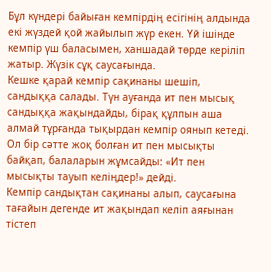Бұл күндері байыған кемпірдің есігінің алдында екі жүздей қой жайылып жүр екен. Үй ішінде кемпір үш баласымен, ханшадай төрде керіліп жатыр. Жүзік сұқ саусағында.
Кешке қарай кемпір сақинаны шешіп, сандыққа салады. Түн ауғанда ит пен мысық сандыққа жақындайды, бірақ құлпын аша алмай тұрғанда тықырдан кемпір оянып кетеді. Ол бір сәтте жоқ болған ит пен мысықты байқап, балаларын жұмсайды: «Ит пен мысықты тауып келіңдер!» дейді.
Кемпір сандықтан сақинаны алып, саусағына тағайын дегенде ит жақындап келіп аяғынан тістеп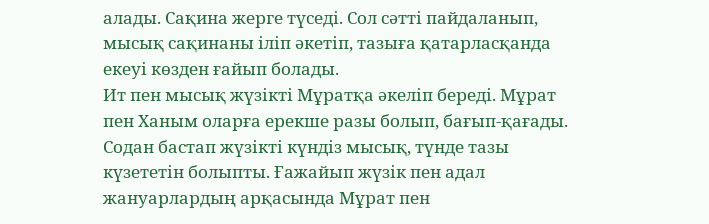алады. Сақина жерге түседі. Сол сәтті пайдаланып, мысық сақинаны іліп әкетіп, тазыға қатарласқанда екеуі көзден ғайып болады.
Ит пен мысық жүзікті Мұратқа әкеліп береді. Мұрат пен Ханым оларға ерекше разы болып, бағып-қағады.
Содан бастап жүзікті күндіз мысық, түнде тазы күзететін болыпты. Ғажайып жүзік пен адал жануарлардың арқасында Мұрат пен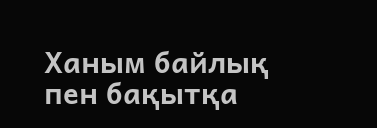Ханым байлық пен бақытқа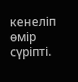кенеліп өмір сүріпті.